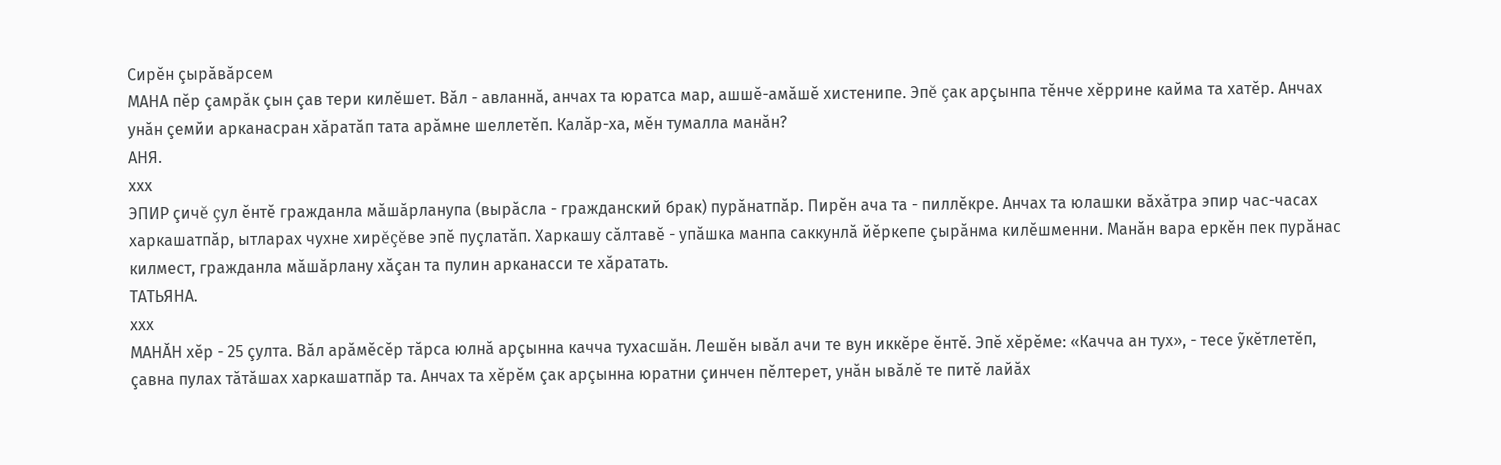Сирĕн çырăвăрсем
МАНА пĕр çамрăк çын çав тери килĕшет. Вăл - авланнă, анчах та юратса мар, ашшĕ-амăшĕ хистенипе. Эпĕ çак арçынпа тĕнче хĕррине кайма та хатĕр. Анчах унăн çемйи арканасран хăратăп тата арăмне шеллетĕп. Калăр-ха, мĕн тумалла манăн?
АНЯ.
ххх
ЭПИР çичĕ çул ĕнтĕ гражданла мăшăрланупа (вырăсла - гражданский брак) пурăнатпăр. Пирĕн ача та - пиллĕкре. Анчах та юлашки вăхăтра эпир час-часах харкашатпăр, ытларах чухне хирĕçĕве эпĕ пуçлатăп. Харкашу сăлтавĕ - упăшка манпа саккунлă йĕркепе çырăнма килĕшменни. Манăн вара еркĕн пек пурăнас килмест, гражданла мăшăрлану хăçан та пулин арканасси те хăратать.
ТАТЬЯНА.
ххх
МАНĂН хĕр - 25 çулта. Вăл арăмĕсĕр тăрса юлнă арçынна качча тухасшăн. Лешĕн ывăл ачи те вун иккĕре ĕнтĕ. Эпĕ хĕрĕме: «Качча ан тух», - тесе ỹкĕтлетĕп, çавна пулах тăтăшах харкашатпăр та. Анчах та хĕрĕм çак арçынна юратни çинчен пĕлтерет, унăн ывăлĕ те питĕ лайăх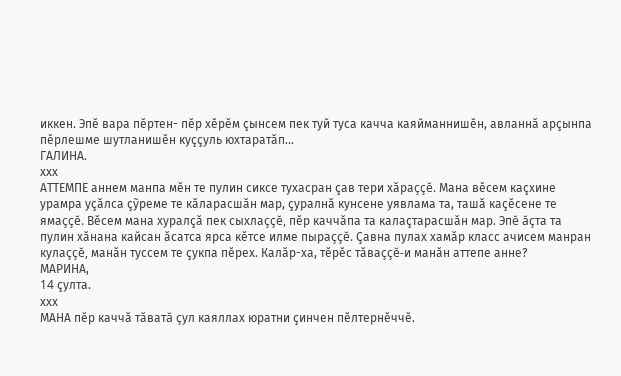иккен. Эпĕ вара пĕртен- пĕр хĕрĕм çынсем пек туй туса качча каяйманнишĕн, авланнă арçынпа пĕрлешме шутланишĕн куççуль юхтаратăп...
ГАЛИНА.
ххх
АТТЕМПЕ аннем манпа мĕн те пулин сиксе тухасран çав тери хăраççĕ. Мана вĕсем каçхине урамра уçăлса çỹреме те кăларасшăн мар, çуралнă кунсене уявлама та, ташă каçĕсене те ямаççĕ. Вĕсем мана хуралçă пек сыхлаççĕ, пĕр каччăпа та калаçтарасшăн мар. Эпĕ ăçта та пулин хăнана кайсан ăсатса ярса кĕтсе илме пыраççĕ. Çавна пулах хамăр класс ачисем манран кулаççĕ, манăн туссем те çукпа пĕрех. Калăр-ха, тĕрĕс тăваççĕ-и манăн аттепе анне?
МАРИНА,
14 çулта.
ххх
МАНА пĕр каччă тăватă çул каяллах юратни çинчен пĕлтернĕччĕ.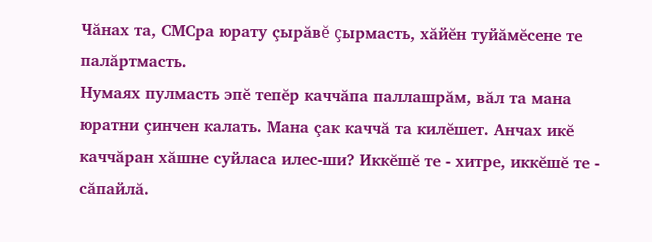Чăнах та, СМСра юрату çырăвĕ çырмасть, хăйĕн туйăмĕсене те палăртмасть.
Нумаях пулмасть эпĕ тепĕр каччăпа паллашрăм, вăл та мана юратни çинчен калать. Мана çак каччă та килĕшет. Анчах икĕ каччăран хăшне суйласа илес-ши? Иккĕшĕ те - хитре, иккĕшĕ те - сăпайлă.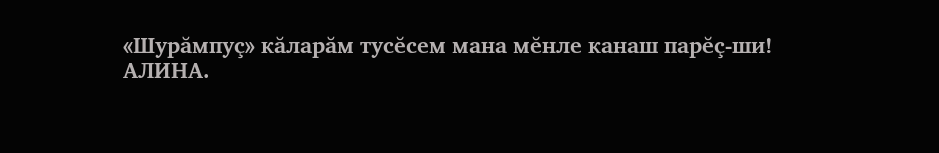«Шурăмпуç» кăларăм тусĕсем мана мĕнле канаш парĕç-ши!
АЛИНА.